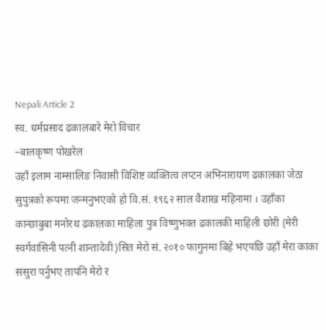Nepali Article 2
स्व. धर्मप्रसाद ढकालबारे मेरो विचार
–बालकृष्ण पोखरेल
उहाँ इलाम नाम्सालिङ निवासी विशिष्ट व्यक्तित्व लप्टन अभिनारायण ढकालका जेठा सुपुत्रको रूपमा जन्मनुभएको हो वि.सं. १९६२ साल वैशाख महिनामा । उहाँका कान्छाबुबा मनोरथ ढकालका माहिला पुत्र विष्णुभक्त ढकालकी माहिली छोरी (मेरी स्वर्गवासिनी पत्नी शान्तादेवी)सित मेरो सं. २०१० फागुनमा बिहे भएपछि उहाँ मेरा काका ससुरा पर्नुभए तापनि मेरो र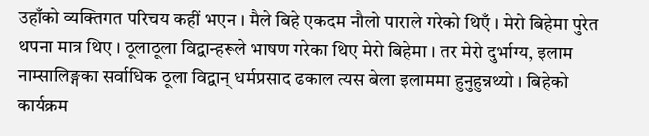उहाँको व्यक्तिगत परिचय कहीं भएन । मैले बिहे एकदम नौलो पाराले गरेको थिएँ । मेरो बिहेमा पुरेत थपना मात्र थिए । ठूलाठूला विद्वान्हरूले भाषण गरेका थिए मेरो बिहेमा । तर मेरो दुर्भाग्य, इलाम नाम्सालिङ्गका सर्वाधिक ठूला विद्वान् धर्मप्रसाद ढकाल त्यस बेला इलाममा हुनुहुन्नथ्यो । बिहेको कार्यक्रम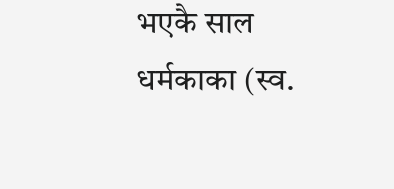भएकै साल धर्मकाका (स्व.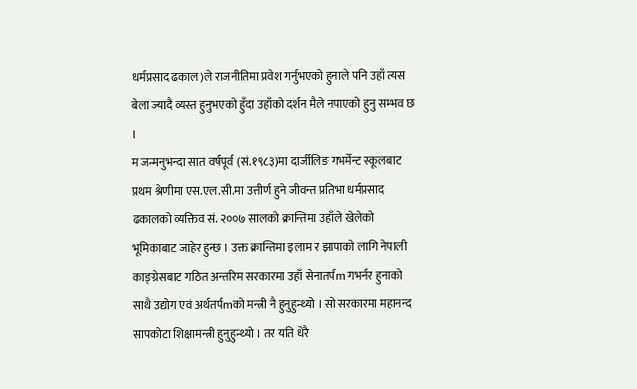धर्मप्रसाद ढकाल)ले राजनीतिमा प्रवेश गर्नुभएको हुनाले पनि उहाँ त्यस बेला ज्यादै व्यस्त हुनुभएको हुँदा उहाँको दर्शन मैले नपाएको हुनु सम्भव छ ।
म जन्मनुभन्दा सात वर्षपूर्व (सं.१९८३)मा दार्जीलिङ गभर्मेन्ट स्कूलबाट प्रथम श्रेणीमा एस.एल.सी.मा उत्तीर्ण हुने जीवन्त प्रतिभा धर्मप्रसाद ढकालको व्यक्तिव सं. २००७ सालको क्रान्तिमा उहाँले खेलेको भूमिकाबाट जाहेर हुन्छ । उक्त क्रान्तिमा इलाम र झापाको लागि नेपाली काङ्ग्रेसबाट गठित अन्तरिम सरकारमा उहाँ सेनातर्पm गभर्नर हुनाको साथै उद्योग एवं अर्थतर्पmको मन्त्री नै हुनुहुन्थ्यो । सो सरकारमा महानन्द सापकोटा शिक्षामन्त्री हुनुहुन्थ्यो । तर यति धेरै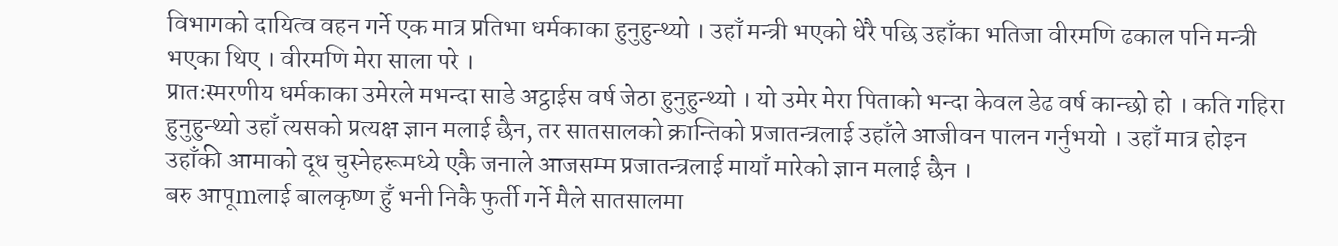विभागको दायित्व वहन गर्ने एक मात्र प्रतिभा धर्मकाका हुनुहुन्थ्यो । उहाँ मन्त्री भएको धेरै पछि उहाँका भतिजा वीरमणि ढकाल पनि मन्त्री भएका थिए । वीरमणि मेरा साला परे ।
प्रातःस्मरणीय धर्मकाका उमेरले मभन्दा साडे अट्ठाईस वर्ष जेठा हुनुहुन्थ्यो । यो उमेर मेरा पिताको भन्दा केवल डेढ वर्ष कान्छो हो । कति गहिरा हुनुहुन्थ्यो उहाँ त्यसको प्रत्यक्ष ज्ञान मलाई छैन, तर सातसालको क्रान्तिको प्रजातन्त्रलाई उहाँले आजीवन पालन गर्नुभयो । उहाँ मात्र होइन उहाँकी आमाको दूध चुस्नेहरूमध्ये एकै जनाले आजसम्म प्रजातन्त्रलाई मायाँ मारेको ज्ञान मलाई छैन ।
बरु आपूmलाई बालकृष्ण हुँ भनी निकै फुर्ती गर्ने मैले सातसालमा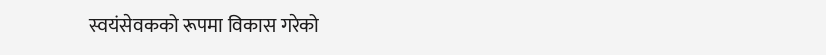स्वयंसेवकको रूपमा विकास गरेको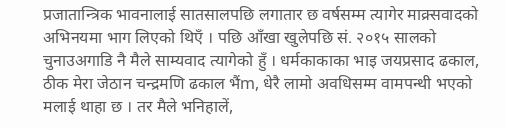प्रजातान्त्रिक भावनालाई सातसालपछि लगातार छ वर्षसम्म त्यागेर माक्र्सवादको अभिनयमा भाग लिएको थिएँ । पछि आँखा खुलेपछि सं. २०१५ सालको चुनाउअगाडि नै मैले साम्यवाद त्यागेको हुँ । धर्मकाकाका भाइ जयप्रसाद ढकाल, ठीक मेरा जेठान चन्द्रमणि ढकाल भैंm, धेरै लामो अवधिसम्म वामपन्थी भएको मलाई थाहा छ । तर मैले भनिहालें,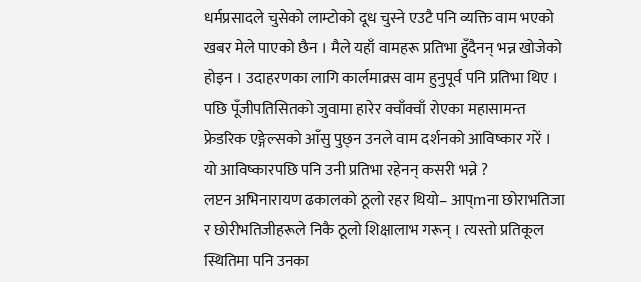धर्मप्रसादले चुसेको लाम्टोको दूध चुस्ने एउटै पनि व्यक्ति वाम भएको खबर मेले पाएको छैन । मैले यहाँ वामहरू प्रतिभा हुँदैनन् भन्न खोजेको होइन । उदाहरणका लागि कार्लमाक्र्स वाम हुनुपूर्व पनि प्रतिभा थिए । पछि पूँजीपतिसितको जुवामा हारेर क्वाँक्वाँ रोएका महासामन्त फ्रेडरिक एङ्गेल्सको आँसु पुछ्न उनले वाम दर्शनको आविष्कार गरें । यो आविष्कारपछि पनि उनी प्रतिभा रहेनन् कसरी भन्ने ?
लप्टन अभिनारायण ढकालको ठूलो रहर थियो– आप्mना छोराभतिजा र छोरीभतिजीहरूले निकै ठूलो शिक्षालाभ गरून् । त्यस्तो प्रतिकूल स्थितिमा पनि उनका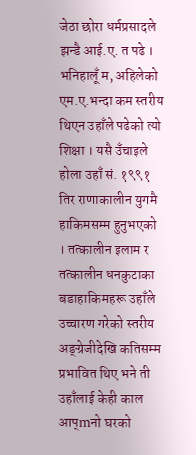जेठा छोरा धर्मप्रसादले झन्डै आई.ए. त पढे । भनिहालूँ म, अहिलेको एम.ए.भन्दा कम स्तरीय थिएन उहाँले पढेको त्यो शिक्षा । यसै उँचाइले होला उहाँ सं. १९९१ तिर राणाकालीन युगमै हाकिमसम्म हुनुभएको । तत्कालीन इलाम र तत्कालीन धनकुटाका बडाहाकिमहरू उहाँले उच्चारण गरेको स्तरीय अङ्ग्रेजीदेखि कतिसम्म प्रभावित थिए भने ती उहाँलाई केही काल आप्mनो घरको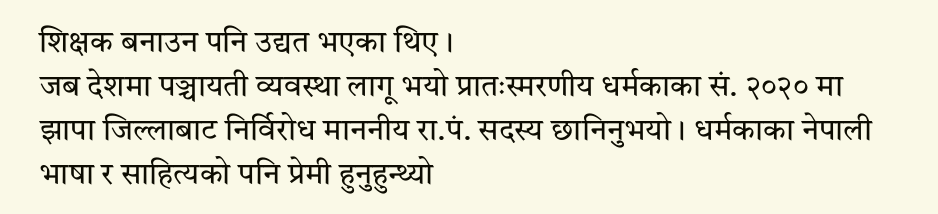शिक्षक बनाउन पनि उद्यत भएका थिए ।
जब देशमा पञ्चायती व्यवस्था लागू भयो प्रातःस्मरणीय धर्मकाका सं. २०२० मा झापा जिल्लाबाट निर्विरोध माननीय रा.पं. सदस्य छानिनुभयो । धर्मकाका नेपाली भाषा र साहित्यको पनि प्रेमी हुनुहुन्थ्यो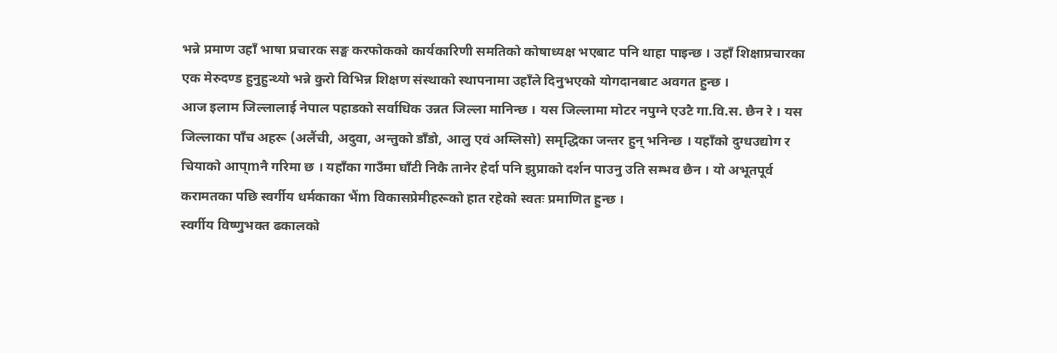भन्ने प्रमाण उहाँ भाषा प्रचारक सङ्घ करफोकको कार्यकारिणी समतिको कोषाध्यक्ष भएबाट पनि थाहा पाइन्छ । उहाँ शिक्षाप्रचारका एक मेरुदण्ड हुनुहुन्थ्यो भन्ने कुरो विभिन्न शिक्षण संस्थाको स्थापनामा उहाँले दिनुभएको योगदानबाट अवगत हुन्छ ।
आज इलाम जिल्लालाई नेपाल पहाडको सर्वाधिक उन्नत जिल्ला मानिन्छ । यस जिल्लामा मोटर नपुग्ने एउटै गा.वि.स. छैन रे । यस जिल्लाका पाँच अहरू (अलैंची, अदुवा, अन्तुको डाँडो, आलु एवं अम्लिसो) समृद्धिका जन्तर हुन् भनिन्छ । यहाँको दुग्धउद्योग र चियाको आप्mनै गरिमा छ । यहाँका गाउँमा घाँटी निकै तानेर हेर्दा पनि झुप्राको दर्शन पाउनु उति सम्भव छैन । यो अभूतपूर्व करामतका पछि स्वर्गीय धर्मकाका भैंm विकासप्रेमीहरूको हात रहेको स्वतः प्रमाणित हुन्छ ।
स्वर्गीय विष्णुभक्त ढकालको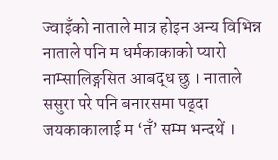ज्वाइँको नाताले मात्र होइन अन्य विभिन्न नाताले पनि म धर्मकाकाको प्यारो नाम्सालिङ्गसित आबद्ध छु । नाताले ससुरा परे पनि बनारसमा पढ्दा जयकाकालाई म ‘तँ’ सम्म भन्दथें ।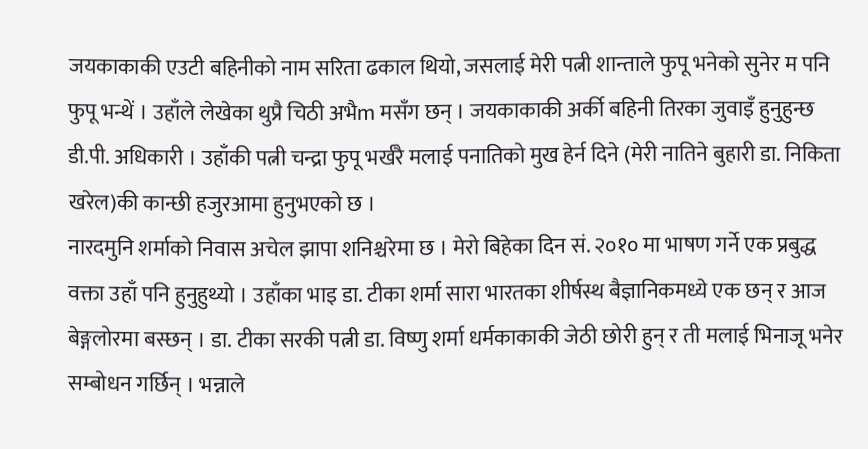जयकाकाकी एउटी बहिनीको नाम सरिता ढकाल थियो, जसलाई मेरी पत्नी शान्ताले फुपू भनेको सुनेर म पनि फुपू भन्थें । उहाँले लेखेका थुप्रै चिठी अभैm मसँग छन् । जयकाकाकी अर्की बहिनी तिरका जुवाइँ हुनुहुन्छ डी.पी. अधिकारी । उहाँकी पत्नी चन्द्रा फुपू भर्खरै मलाई पनातिको मुख हेर्न दिने (मेरी नातिने बुहारी डा. निकिता खरेल)की कान्छी हजुरआमा हुनुभएको छ ।
नारदमुनि शर्माको निवास अचेल झापा शनिश्चरेमा छ । मेरो बिहेका दिन सं. २०१० मा भाषण गर्ने एक प्रबुद्ध वक्ता उहाँ पनि हुनुहुथ्यो । उहाँका भाइ डा. टीका शर्मा सारा भारतका शीर्षस्थ बैज्ञानिकमध्ये एक छन् र आज बेङ्गलोरमा बस्छन् । डा. टीका सरकी पत्नी डा. विष्णु शर्मा धर्मकाकाकी जेठी छोरी हुन् र ती मलाई भिनाजू भनेर सम्बोधन गर्छिन् । भन्नाले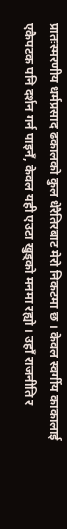प्रातःस्मरणीय धर्मप्रसाद ढकालको कुल धेरैतिरबाट मेरो निकटमा छ । केवल स्वर्गीय काकालाई एकैपटक पनि दर्शन गर्न पाइनँ, केवल यही एउटा खुड्को मनमा रह्यो । उहाँ राजनीति र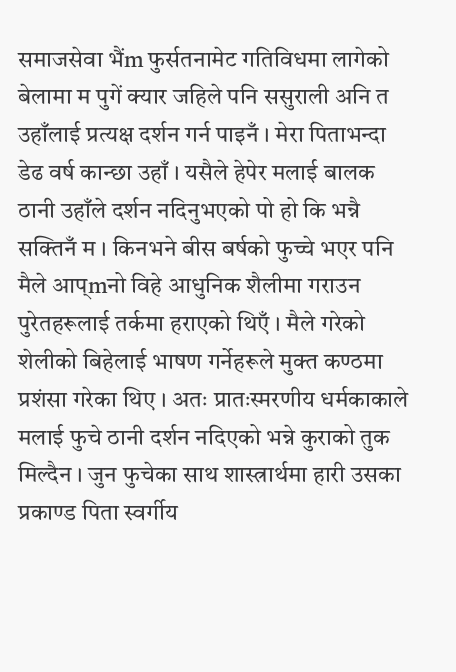समाजसेवा भैंm फुर्सतनामेट गतिविधमा लागेको बेलामा म पुगें क्यार जहिले पनि ससुराली अनि त उहाँलाई प्रत्यक्ष दर्शन गर्न पाइनँ । मेरा पिताभन्दा डेढ वर्ष कान्छा उहाँ । यसैले हेपेर मलाई बालक ठानी उहाँले दर्शन नदिनुभएको पो हो कि भन्नै सक्तिनँ म । किनभने बीस बर्षको फुच्चे भएर पनि मैले आप्mनो विहे आधुनिक शैलीमा गराउन पुरेतहरूलाई तर्कमा हराएको थिएँ । मैले गरेको शेलीको बिहेलाई भाषण गर्नेहरूले मुक्त कण्ठमा प्रशंसा गरेका थिए । अतः प्रातःस्मरणीय धर्मकाकाले मलाई फुचे ठानी दर्शन नदिएको भन्ने कुराको तुक मिल्दैन । जुन फुचेका साथ शास्त्रार्थमा हारी उसका प्रकाण्ड पिता स्वर्गीय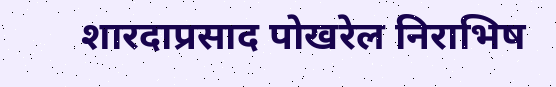शारदाप्रसाद पोखरेल निराभिष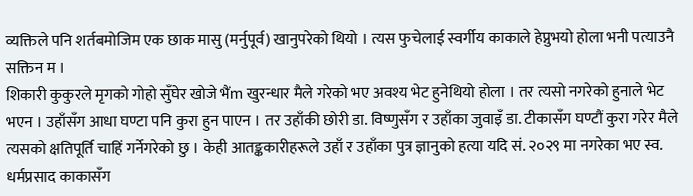व्यक्तिले पनि शर्तबमोजिम एक छाक मासु (मर्नुपूर्व) खानुपरेको थियो । त्यस फुचेलाई स्वर्गीय काकाले हेप्नुभयो होला भनी पत्याउनै सक्तिन म ।
शिकारी कुकुरले मृगको गोहो सुँघेर खोजे भैंm खुरन्धार मैले गरेको भए अवश्य भेट हुनेथियो होला । तर त्यसो नगरेको हुनाले भेट भएन । उहाँसँग आधा घण्टा पनि कुरा हुन पाएन । तर उहाँकी छोरी डा. विष्णुसँग र उहाँका जुवाइँ डा. टीकासँग घण्टौं कुरा गरेर मैले त्यसको क्षतिपूर्ति चाहिं गर्नेगरेको छु । केही आतङ्ककारीहरूले उहाँ र उहाँका पुत्र ज्ञानुको हत्या यदि सं. २०२९ मा नगरेका भए स्व. धर्मप्रसाद काकासँग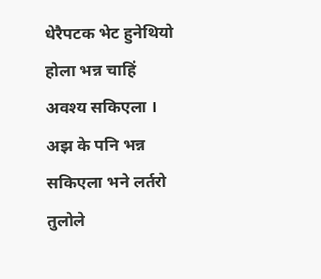धेरैपटक भेट हुनेथियो होला भन्न चाहिं अवश्य सकिएला । अझ के पनि भन्न सकिएला भने लर्तरो तुलोले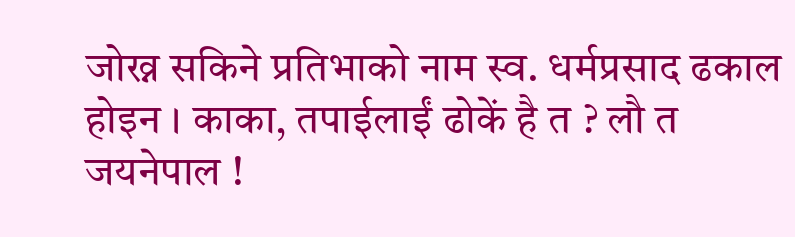जोख्न सकिने प्रतिभाको नाम स्व. धर्मप्रसाद ढकाल होइन । काका, तपाईलाईं ढोकें है त ? लौ त जयनेपाल !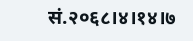सं.२०६८।४।१४।७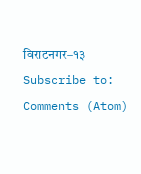विराटनगर–१३
Subscribe to:
Comments (Atom)